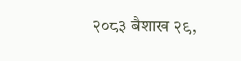२०८३ बैशाख २९,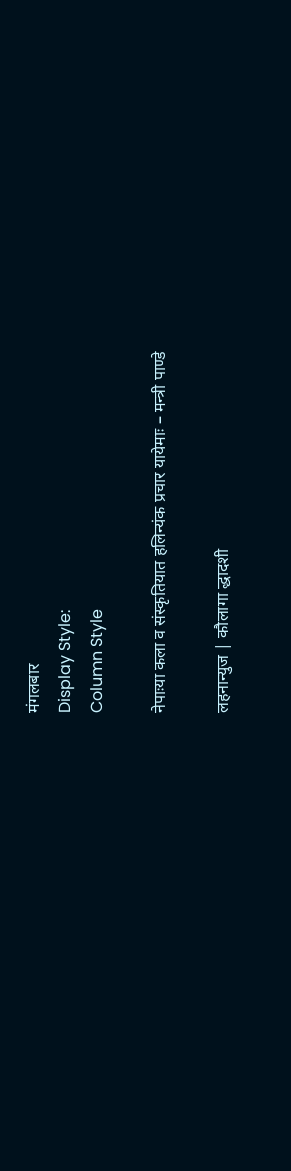मंगलबार
Display Style:
Column Style

नेपाःया कला व संस्कृतियात हलिन्यंक प्रचार यायेमाः – मन्त्री पाण्डे

लहनान्युज | कौलागा द्धादशी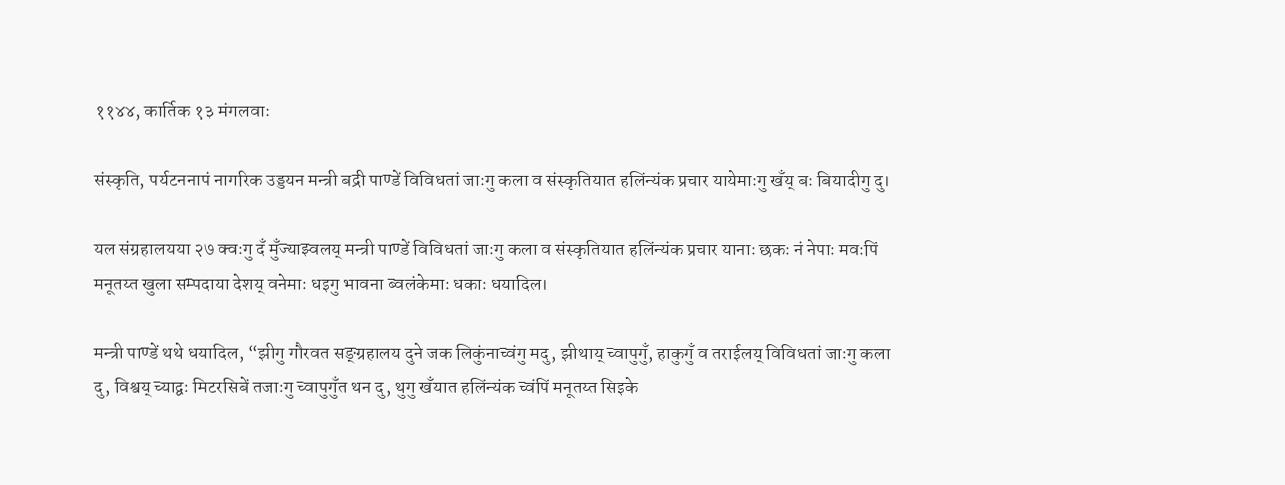११४४, कार्तिक १३ मंगलवाः

संस्कृति, पर्यटननापं नागरिक उड्डयन मन्त्री बद्री पाण्डें विविधतां जाःगु कला व संस्कृतियात हलिंन्यंक प्रचार यायेमाःगु खँय् बः बियादीगु दु।

यल संग्रहालयया २७ क्वःगु दँ मुँज्याझ्वलय् मन्त्री पाण्डें विविधतां जाःगु कला व संस्कृतियात हलिंन्यंक प्रचार यानाः छकः नं नेपाः मवःपिं मनूतय्त खुला सम्पदाया देशय् वनेमाः धइगु भावना ब्वलंकेमाः धकाः धयादिल।

मन्त्री पाण्डें थथे धयादिल, “झीगु गौरवत सङ्ग्रहालय दुने जक लिकुंनाच्वंगु मदु, झीथाय् च्वापुगुँ, हाकुगुँ व तराईलय् विविधतां जाःगु कला दु, विश्वय् च्याद्वः मिटरसिबें तजाःगु च्वापुगुँत थन दु, थुगु खँयात हलिंन्यंक च्वंपिं मनूतय्त सिइके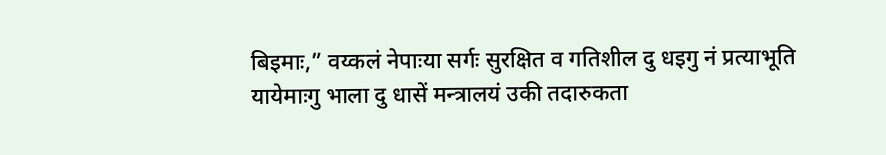बिइमाः,” वय्कलं नेपाःया सर्गः सुरक्षित व गतिशील दु धइगु नं प्रत्याभूति यायेमाःगु भाला दु धासें मन्त्रालयं उकी तदारुकता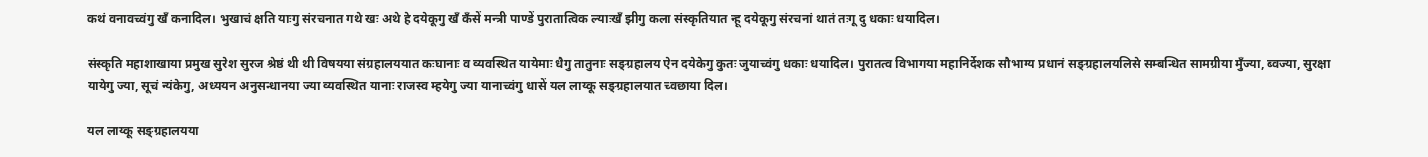कथं वनावच्वंगु खँ कनादिल। भुखाचं क्षति याःगु संरचनात गथे खः अथे हे दयेकूगु खँ कँसें मन्त्री पाण्डें पुरातात्विक ल्याःखँ झीगु कला संस्कृतियात न्हू दयेकूगु संरचनां थातं तःगू दु धकाः धयादिल।

संस्कृति महाशाखाया प्रमुख सुरेश सुरज श्रेष्ठं थी थी विषयया संग्रहालययात कःघानाः व व्यवस्थित यायेमाः धैगु तातुनाः सङ्ग्रहालय ऐन दयेकेगु कुतः जुयाच्वंगु धकाः धयादिल। पुरातत्व विभागया महानिर्देशक सौभाग्य प्रधानं सङ्ग्रहालयलिसे सम्बन्धित सामग्रीया मुँज्या, ब्वज्या, सुरक्षा यायेगु ज्या, सूचं न्यंकेगु, अध्ययन अनुसन्धानया ज्या व्यवस्थित यानाः राजस्व म्हयेगु ज्या यानाच्वंगु धासें यल लाय्कू सङ्ग्रहालयात च्वछाया दिल।

यल लाय्कू सङ्ग्रहालयया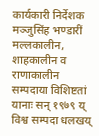कार्यकारी निर्देशक मञ्जुसिंह भण्डारीं मल्लकालीन, शाहकालीन व राणाकालीन सम्पदाया विशिष्टतां यानाः सन् १९७९ य् विश्व सम्पदा धलखय्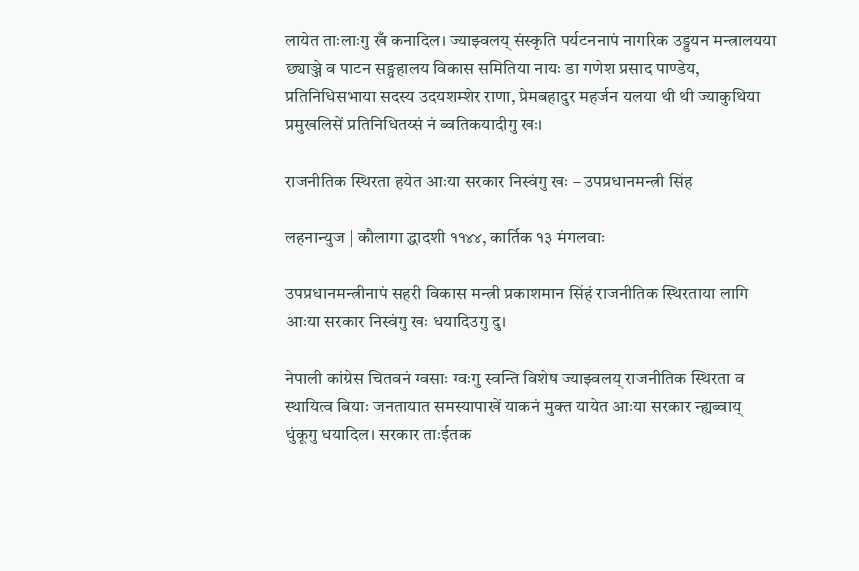लायेत ताःलाःगु खँ कनादिल। ज्याझ्वलय् संस्कृति पर्यटननापं नागरिक उड्डयन मन्त्रालयया छ्याञ्जे व पाटन सङ्ग्रहालय विकास समितिया नायः डा गणेश प्रसाद पाण्डेय, प्रतिनिधिसभाया सदस्य उदयशम्शेर राणा, प्रेमबहादुर महर्जन यलया थी थी ज्याकुथिया प्रमुखलिसें प्रतिनिधितय्सं नं ब्वतिकयादीगु खः।

राजनीतिक स्थिरता हयेत आःया सरकार निस्वंगु खः – उपप्रधानमन्त्री सिंह

लहनान्युज | कौलागा द्धादशी ११४४, कार्तिक १३ मंगलवाः

उपप्रधानमन्त्रीनापं सहरी विकास मन्त्री प्रकाशमान सिंहं राजनीतिक स्थिरताया लागि आःया सरकार निस्वंगु खः धयादिउगु दु।

नेपाली कांग्रेस चितवनं ग्वसाः ग्वःगु स्वन्ति विशेष ज्याझ्वलय् राजनीतिक स्थिरता व स्थायित्व बियाः जनतायात समस्यापाखें याकनं मुक्त यायेत आःया सरकार न्ह्यब्वाय् धुंकूगु धयादिल। सरकार ताःईतक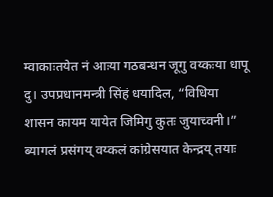म्वाकाःतयेत नं आःया गठबन्धन जूगु वय्कःया धापू दु। उपप्रधानमन्त्री सिंहं धयादिल, “विधिया शासन कायम यायेत जिमिगु कुतः जुयाच्वनी।” ब्यागलं प्रसंगय् वय्कलं कांग्रेसयात केन्द्रय् तयाः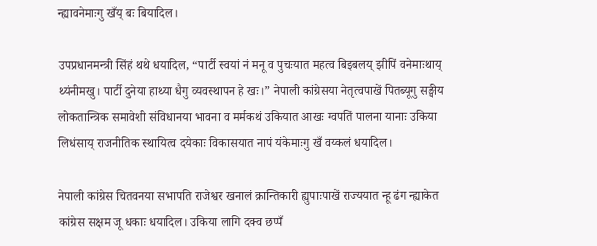न्ह्यावनेमाःगु खँय् बः बियादिल।

उपप्रधानमन्त्री सिंहं थथे धयादिल, “पार्टी स्वयां नं मनू व पुचःयात महत्व बिइबलय् झीपिं वनेमाःथाय् थ्यंनीमखु। पार्टी दुनेया हाथ्या धैगु व्यवस्थापन हे खः।” नेपाली कांग्रेसया नेतृत्वपाखें पितब्यूगु सङ्घीय लोकतान्त्रिक समावेशी संविधानया भावना व मर्मकथं उकियात आखः ग्वपतिं पालना यानाः उकिया लिधंसाय् राजनीतिक स्थायित्व दयेकाः विकासयात नापं यंकेमाःगु खँ वय्कलं धयादिल।

नेपाली कांग्रेस चितवनया सभापति राजेश्वर खनालं क्रान्तिकारी ह्युपाःपाखें राज्ययात न्हू ढंग न्ह्याकेत कांग्रेस सक्षम जू धकाः धयादिल। उकिया लागि दक्व छप्पँ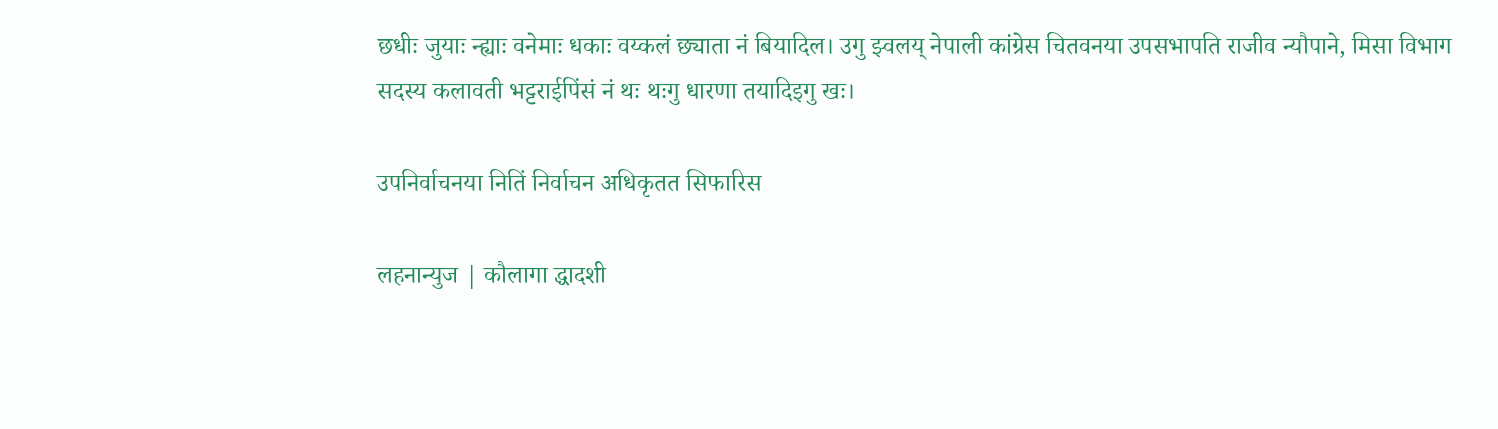छधीः जुयाः न्ह्याः वनेमाः धकाः वय्कलं छ्याता नं बियादिल। उगु झ्वलय् नेपाली कांग्रेस चितवनया उपसभापति राजीव न्यौपाने, मिसा विभाग सदस्य कलावती भट्टराईपिंसं नं थः थःगु धारणा तयादिइगु खः।

उपनिर्वाचनया नितिं निर्वाचन अधिकृतत सिफारिस

लहनान्युज | कौलागा द्धादशी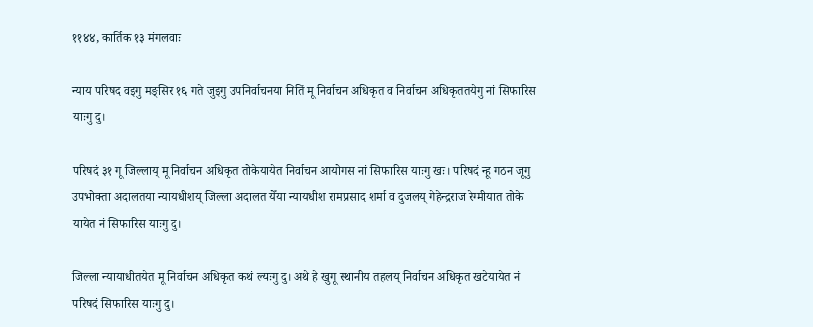११४४, कार्तिक १३ मंगलवाः

न्याय परिषद वइगु मङ्सिर १६ गते जुइगु उपनिर्वाचनया नितिं मू निर्वाचन अधिकृत व निर्वाचन अधिकृततयेगु नां सिफारिस याःगु दु।

परिषदं ३१ गू जिल्लाय् मू निर्वाचन अधिकृत तोकेयायेत निर्वाचन आयोगस नां सिफारिस याःगु खः। परिषदं न्हू गठन जूगु उपभोक्ता अदालतया न्यायधीशय् जिल्ला अदालत येँया न्यायधीश रामप्रसाद शर्मा व दुजलय् गेहेन्द्रराज रेग्मीयात तोके यायेत नं सिफारिस याःगु दु।

जिल्ला न्यायाधीतयेत मू निर्वाचन अधिकृत कथं ल्यःगु दु। अथे हे खुगू स्थानीय तहलय् निर्वाचन अधिकृत खटेयायेत नं परिषदं सिफारिस याःगु दु।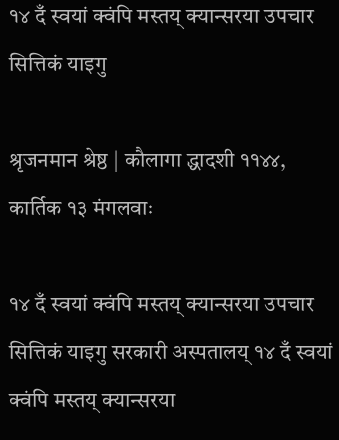१४ दँ स्वयां क्वंपि मस्तय् क्यान्सरया उपचार सित्तिकं याइगु

श्रृजनमान श्रेष्ठ | कौलागा द्धादशी ११४४, कार्तिक १३ मंगलवाः

१४ दँ स्वयां क्वंपि मस्तय् क्यान्सरया उपचार सित्तिकं याइगु सरकारी अस्पतालय् १४ दँ स्वयां क्वंपि मस्तय् क्यान्सरया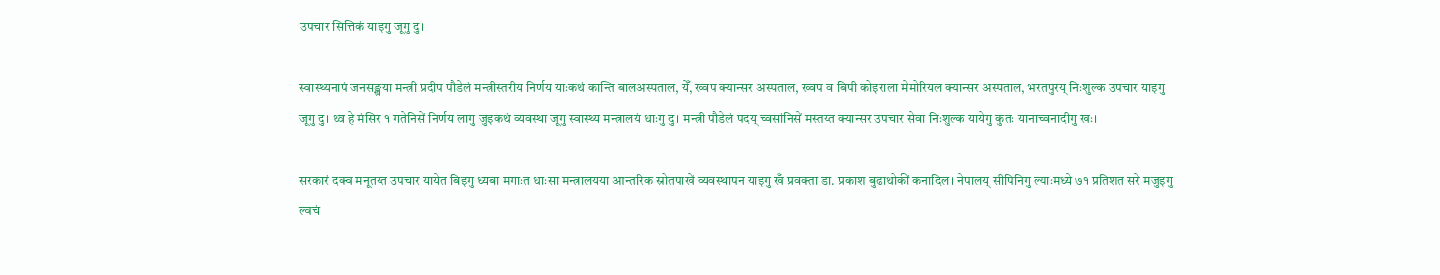उपचार सित्तिकं याइगु जूगु दु।

स्वास्थ्यनापं जनसङ्खया मन्त्री प्रदीप पौडेलं मन्त्रीस्तरीय निर्णय याःकथं कान्ति बालअस्पताल, येँ, ख्वप क्यान्सर अस्पताल, ख्वप व बिपी कोइराला मेमोरियल क्यान्सर अस्पताल, भरतपुरय् निःशुल्क उपचार याइगु जूगु दु। थ्व हे मंसिर १ गतेनिसें निर्णय लागु जुइकथं व्यवस्था जूगु स्वास्थ्य मन्त्रालयं धाःगु दु। मन्त्री पौडेलं पदय् च्वसांनिसें मस्तय्त क्यान्सर उपचार सेवा निःशुल्क यायेगु कुतः यानाच्वनादीगु खः।

सरकारं दक्व मनूतय्त उपचार यायेत बिइगु ध्यबा मगाःत धाःसा मन्त्रालयया आन्तरिक स्रोतपाखें व्यवस्थापन याइगु खँ प्रवक्ता डा. प्रकाश बुढाथोकीं कनादिल। नेपालय् सीपिनिगु ल्याःमध्ये ७१ प्रतिशत सरे मजुइगु ल्वचं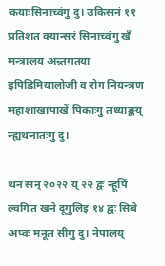कयाःसिनाच्वंगु दु। उकिसनं ११ प्रतिशत क्यान्सरं सिनाच्वंगु खँ मन्त्रालय अन्र्तगतया इपिडिमियालोजी व रोग नियन्त्रण महाशाखापाखें पिकाःगु तथ्याङ्कय् न्ह्यथनातःगु दु।

थन सन् २०२२ य् २२ द्वः न्हूपिं ल्वगित खने दूगुलिइ १४ द्वः सिबे अप्वः मनूत सीगु दु। नेपालय्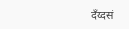दँय्दसं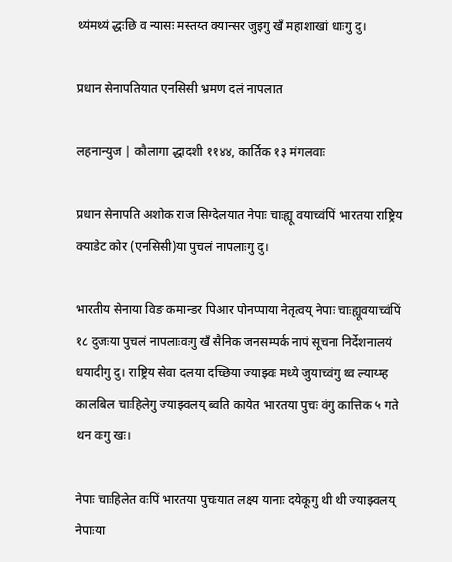थ्यंमथ्यं द्धःछि व न्यासः मस्तय्त क्यान्सर जुइगु खँ महाशाखां धाःगु दु।

प्रधान सेनापतियात एनसिसी भ्रमण दलं नापलात

लहनान्युज | कौलागा द्धादशी ११४४, कार्तिक १३ मंगलवाः

प्रधान सेनापति अशोक राज सिग्देलयात नेपाः चाःह्यू वयाच्वंपिं भारतया राष्ट्रिय क्याडेट कोर (एनसिसी)या पुचलं नापलाःगु दु।

भारतीय सेनाया विङ कमान्डर पिआर पोनप्पाया नेतृत्वय् नेपाः चाःह्यूवयाच्वंपिं १८ दुजःया पुचलं नापलाःवःगु खँ सैनिक जनसम्पर्क नापं सूचना निर्देशनालयं धयादीगु दु। राष्ट्रिय सेवा दलया दच्छिया ज्याझ्वः मध्ये जुयाच्वंगु थ्व ल्याय्म्ह कालबिल चाःहिलेगु ज्याझ्वलय् ब्वति कायेत भारतया पुचः वंगु कात्तिक ५ गते थन वःगु खः।

नेपाः चाःहिलेत वःपिं भारतया पुचःयात लक्ष्य यानाः दयेकूगु थी थी ज्याझ्वलय् नेपाःया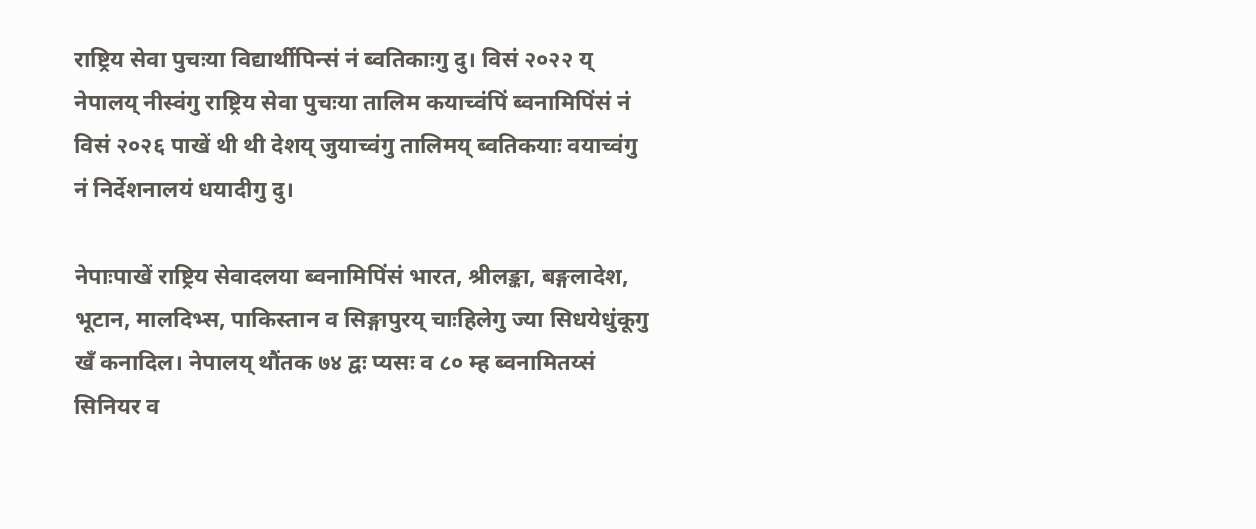राष्ट्रिय सेवा पुचःया विद्यार्थीपिन्सं नं ब्वतिकाःगु दु। विसं २०२२ य् नेपालय् नीस्वंगु राष्ट्रिय सेवा पुचःया तालिम कयाच्वंपिं ब्वनामिपिंसं नं विसं २०२६ पाखें थी थी देशय् जुयाच्वंगु तालिमय् ब्वतिकयाः वयाच्वंगु नं निर्देशनालयं धयादीगु दु।

नेपाःपाखें राष्ट्रिय सेवादलया ब्वनामिपिंसं भारत, श्रीलङ्का, बङ्गलादेश, भूटान, मालदिभ्स, पाकिस्तान व सिङ्गापुरय् चाःहिलेगु ज्या सिधयेधुंकूगु खँ कनादिल। नेपालय् थौंतक ७४ द्वः प्यसः व ८० म्ह ब्वनामितय्सं सिनियर व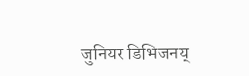जुनियर डिभिजनय्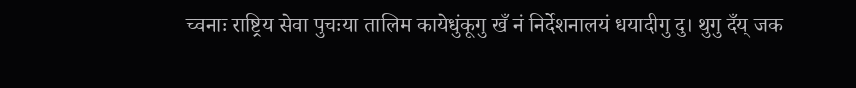च्वनाः राष्ट्रिय सेवा पुचःया तालिम कायेधुंकूगु खँ नं निर्देशनालयं धयादीगु दु। थुगु दँय् जक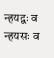न्हयद्वः व न्हयसः व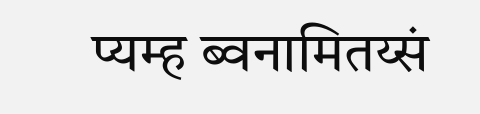प्यम्ह ब्वनामितय्सं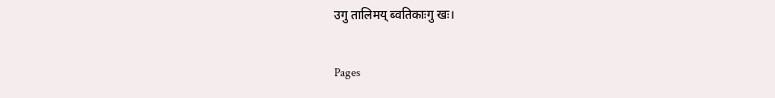उगु तालिमय् ब्वतिकाःगु खः।

Pages